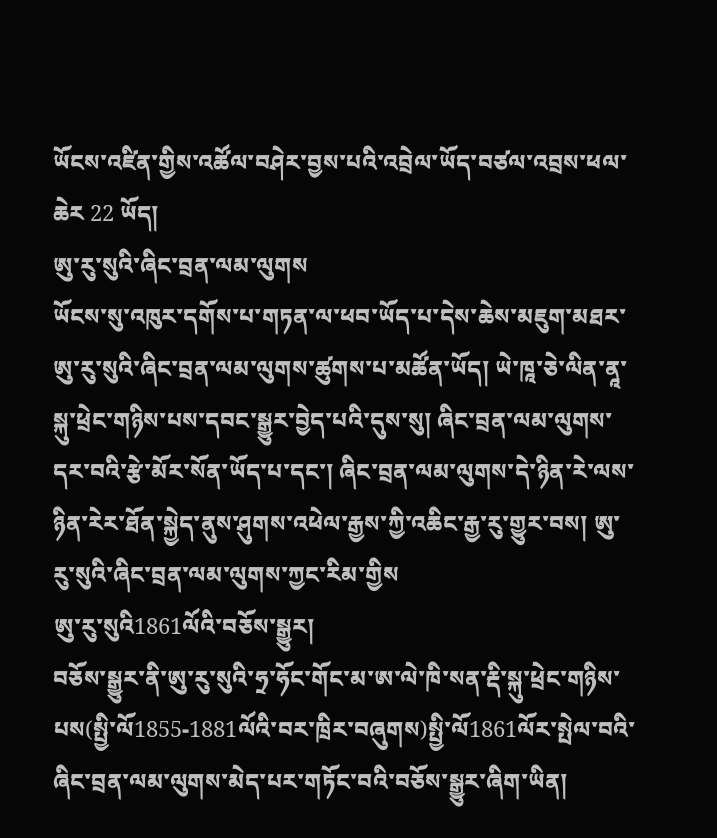ཡོངས་འཛིན་གྱིས་འཚོལ་བཤེར་བྱས་པའི་འབྲེལ་ཡོད་བཙལ་འབྲས་ཕལ་ཆེར 22 ཡོད།
ཨུ་རུ་སུའི་ཞིང་བྲན་ལམ་ལུགས
ཡོངས་སུ་འཁུར་དགོས་པ་གཏན་ལ་ཕབ་ཡོད་པ་དེས་ཆེས་མཇུག་མཐར་ཨུ་རུ་སུའི་ཞིང་བྲན་ལམ་ལུགས་ཚུགས་པ་མཚོན་ཡོད། ཡེ་ཁཱ་ཅེ་ལིན་ནཱ་སྐུ་ཕྲེང་གཉིས་པས་དབང་སྒྱུར་བྱེད་པའི་དུས་སུ། ཞིང་བྲན་ལམ་ལུགས་དར་བའི་རྩེ་མོར་སོན་ཡོད་པ་དང་། ཞིང་བྲན་ལམ་ལུགས་དེ་ཉིན་རེ་ལས་ཉིན་རེར་ཐོན་སྐྱེད་ནུས་ཤུགས་འཕེལ་རྒྱས་ཀྱི་འཆིང་རྒྱ་རུ་གྱུར་བས། ཨུ་རུ་སུའི་ཞིང་བྲན་ལམ་ལུགས་ཀྱང་རིམ་གྱིས
ཨུ་རུ་སུའི1861ལོའི་བཅོས་སྒྱུར།
བཅོས་སྒྱུར་ནི་ཨུ་རུ་སུའི་ཧྲ་ཧོང་གོང་མ་ཨ་ལེ་ཁི་སན་རྡི་སྐུ་ཕྲེང་གཉིས་པས(སྤྱི་ལོ1855-1881ལོའི་བར་ཁྲིར་བཞུགས)སྤྱི་ལོ1861ལོར་སྤེལ་བའི་ཞིང་བྲན་ལམ་ལུགས་མེད་པར་གཏོང་བའི་བཅོས་སྒྱུར་ཞིག་ཡིན།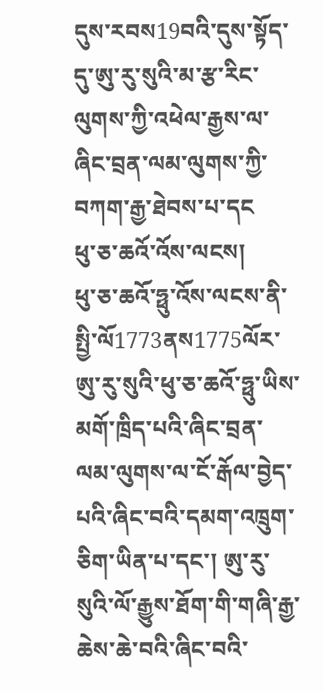དུས་རབས19བའི་དུས་སྟོད་དུ་ཨུ་རུ་སུའི་མ་རྩ་རིང་ལུགས་ཀྱི་འཕེལ་རྒྱས་ལ་ཞིང་བྲན་ལམ་ལུགས་ཀྱི་བཀག་རྒྱ་ཐེབས་པ་དང
ཕུ་ཅ་ཆའོ་འོས་ལངས།
ཕུ་ཅ་ཆའོ་ཧྥུ་འོས་ལངས་ནི་སྤྱི་ལོ1773ནས1775ལོར་ཨུ་རུ་སུའི་ཕུ་ཅ་ཆའོ་ཧྥུ་ཡིས་མགོ་ཁྲིད་པའི་ཞིང་བྲན་ལམ་ལུགས་ལ་ངོ་རྒོལ་བྱེད་པའི་ཞིང་བའི་དམག་འཁྲུག་ཅིག་ཡིན་པ་དང་། ཨུ་རུ་སུའི་ལོ་རྒྱུས་ཐོག་གི་གཞི་རྒྱ་ཆེས་ཆེ་བའི་ཞིང་བའི་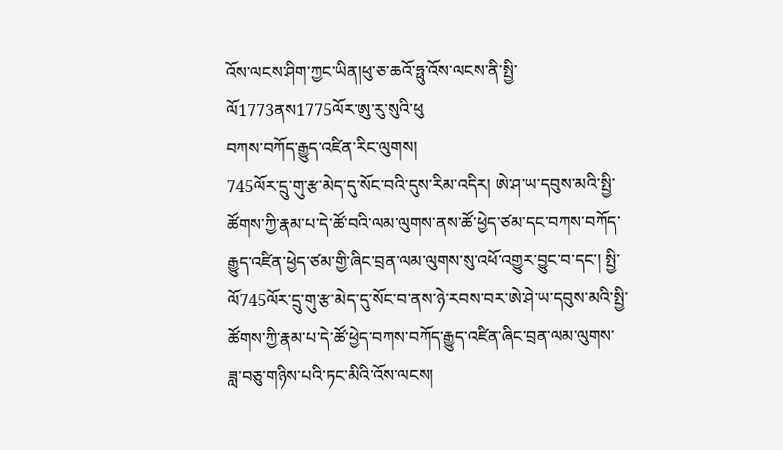འོས་ལངས་ཤིག་ཀྱང་ཡིན།ཕུ་ཅ་ཆའོ་ཧྥུ་འོས་ལངས་ནི་སྤྱི་ལོ1773ནས1775ལོར་ཨུ་རུ་སུའི་ཕུ
བཀས་བཀོད་རྒྱུད་འཛིན་རིང་ལུགས།
745ལོར་དྲུ་གུ་རྩ་མེད་དུ་སོང་བའི་དུས་རིམ་འདིར། ཨེ་ཤ་ཡ་དབུས་མའི་སྤྱི་ཚོགས་ཀྱི་རྣམ་པ་དེ་ཚོ་བའི་ལམ་ལུགས་ནས་ཚོ་ཕྱེད་ཙམ་དང་བཀས་བཀོད་རྒྱུད་འཛིན་ཕྱེད་ཙམ་གྱི་ཞིང་བྲན་ལམ་ལུགས་སུ་འཕོ་འགྱུར་བྱུང་བ་དང་། སྤྱི་ལོ745ལོར་དྲུ་གུ་རྩ་མེད་དུ་སོང་བ་ནས་ཉེ་རབས་བར་ཨེ་ཤེ་ཡ་དབུས་མའི་སྤྱི་ཚོགས་ཀྱི་རྣམ་པ་དེ་ཚོ་ཕྱེད་བཀས་བཀོད་རྒྱུད་འཛིན་ཞིང་བྲན་ལམ་ལུགས་
ཟླ་བཅུ་གཉིས་པའི་ཏང་མིའི་འོས་ལངས།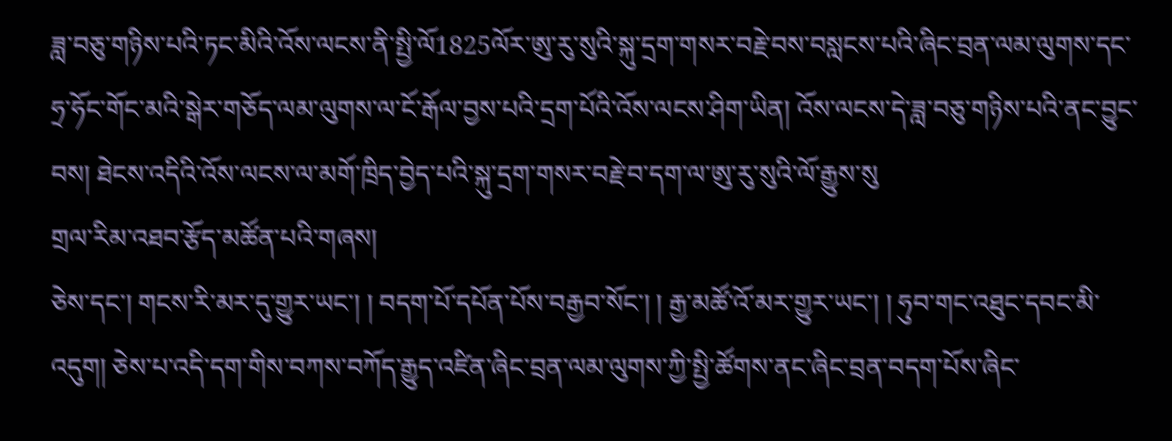ཟླ་བཅུ་གཉིས་པའི་ཏང་མིའི་འོས་ལངས་ནི་སྤྱི་ལོ1825ལོར་ཨུ་རུ་སུའི་སྐུ་དྲག་གསར་བརྗེ་བས་བསླངས་པའི་ཞིང་བྲན་ལམ་ལུགས་དང་ཧྲ་ཧོང་གོང་མའི་སྒེར་གཅོད་ལམ་ལུགས་ལ་ངོ་རྒོལ་བྱས་པའི་དྲག་པོའི་འོས་ལངས་ཤིག་ཡིན། འོས་ལངས་དེ་ཟླ་བཅུ་གཉིས་པའི་ནང་བྱུང་བས། ཐེངས་འདིའི་འོས་ལངས་ལ་མགོ་ཁྲིད་བྱེད་པའི་སྐུ་དྲག་གསར་བརྗེ་བ་དག་ལ་ཨུ་རུ་སུའི་ལོ་རྒྱུས་སུ
གྲལ་རིམ་འཐབ་རྩོད་མཚོན་པའི་གཞས།
ཅེས་དང་། གངས་རི་མར་དུ་གྱུར་ཡང་། ། བདག་པོ་དཔོན་པོས་བརྒྱབ་སོང་། ། རྒྱ་མཚོ་འོ་མར་གྱུར་ཡང་། ། ཧུབ་གང་འཐུང་དབང་མི་འདུག། ཅེས་པ་འདི་དག་གིས་བཀས་བཀོད་རྒྱུད་འཛིན་ཞིང་བྲན་ལམ་ལུགས་ཀྱི་སྤྱི་ཚོགས་ནང་ཞིང་བྲན་བདག་པོས་ཞིང་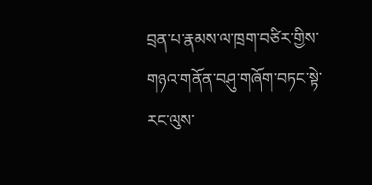བྲན་པ་རྣམས་ལ་ཁྲག་བཙིར་གྱིས་གཉའ་གནོན་བཤུ་གཞོག་བཏང་སྟེ་རང་ལུས་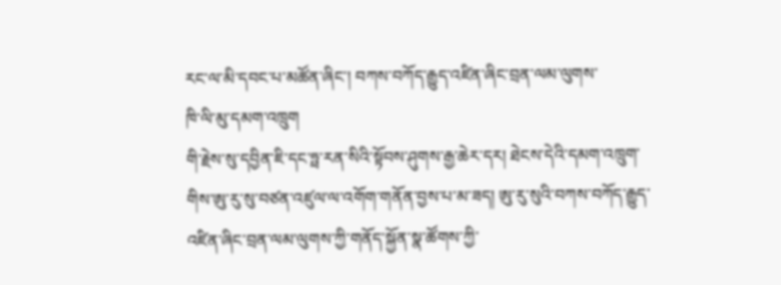རང་ལ་མི་དབང་པ་མཚོན་ཞིང་། བཀས་བཀོད་རྒྱུད་འཛིན་ཞིང་བྲན་ལམ་ལུགས་
ཁི་ལི་མུ་དམག་འཁྲུག
གི་རྗེས་སུ་དབྱིན་ཇི་དང་ཧྥ་རན་སིའི་སྟོབས་ཤུགས་རྒྱ་ཆེར་དར། ཐེངས་དེའི་དམག་འཁྲུག་གིས་ཨུ་རུ་སུ་བཙན་འཛུལ་ལ་འགོག་གནོན་བྱས་པ་མ་ཟད། ཨུ་རུ་སུའི་བཀས་བཀོད་རྒྱུད་འཛིན་ཞིང་བྲན་ལམ་ལུགས་ཀྱི་གནོད་སྐྱོན་སྣ་ཚོགས་ཀྱི་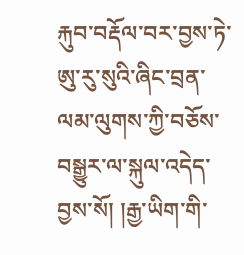རྐུབ་བརྡོལ་བར་བྱས་ཏེ་ཨུ་རུ་སུའི་ཞིང་བྲན་ལམ་ལུགས་ཀྱི་བཅོས་བསྒྱུར་ལ་སྐུལ་འདེད་བྱས་སོ། །རྒྱ་ཡིག་གི་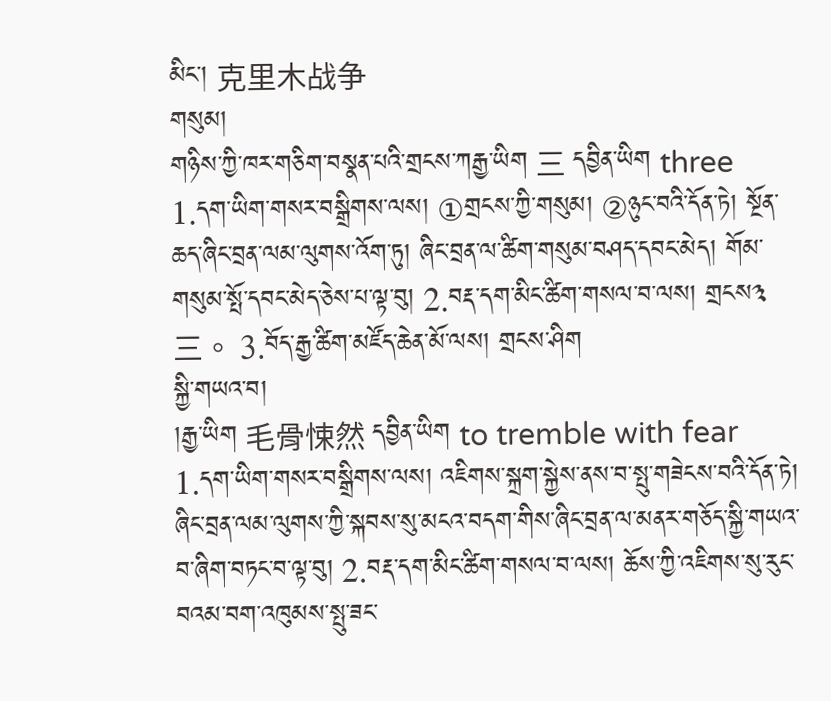མིང་། 克里木战争
གསུམ།
གཉིས་ཀྱི་ཁར་གཅིག་བསྣན་པའི་གྲངས་ཀརྒྱ་ཡིག 三 དབྱིན་ཡིག three 1.དག་ཡིག་གསར་བསྒྲིགས་ལས། ①གྲངས་ཀྱི་གསུམ། ②ཉུང་བའི་དོན་ཏེ། སྔོན་ཆད་ཞིང་བྲན་ལམ་ལུགས་འོག་ཏུ། ཞིང་བྲན་ལ་ཚིག་གསུམ་བཤད་དབང་མེད། གོམ་གསུམ་སྤོ་དབང་མེད་ཅེས་པ་ལྟ་བུ། 2.བརྡ་དག་མིང་ཚིག་གསལ་བ་ལས། གྲངས༣ 三。 3.བོད་རྒྱ་ཚིག་མཛོད་ཆེན་མོ་ལས། གྲངས་ཤིག
སྐྱི་གཡའ་བ།
།རྒྱ་ཡིག 毛骨悚然 དབྱིན་ཡིག to tremble with fear 1.དག་ཡིག་གསར་བསྒྲིགས་ལས། འཇིགས་སྐྲག་སྐྱེས་ནས་བ་སྤུ་གཟེངས་བའི་དོན་ཏེ། ཞིང་བྲན་ལམ་ལུགས་ཀྱི་སྐབས་སུ་མངའ་བདག་གིས་ཞིང་བྲན་ལ་མནར་གཅོད་སྐྱི་གཡའ་བ་ཞིག་བཏང་བ་ལྟ་བུ། 2.བརྡ་དག་མིང་ཚིག་གསལ་བ་ལས། ཆོས་ཀྱི་འཇིགས་སུ་རུང་བའམ་བག་འཁུམས་སྤུ་ཟང་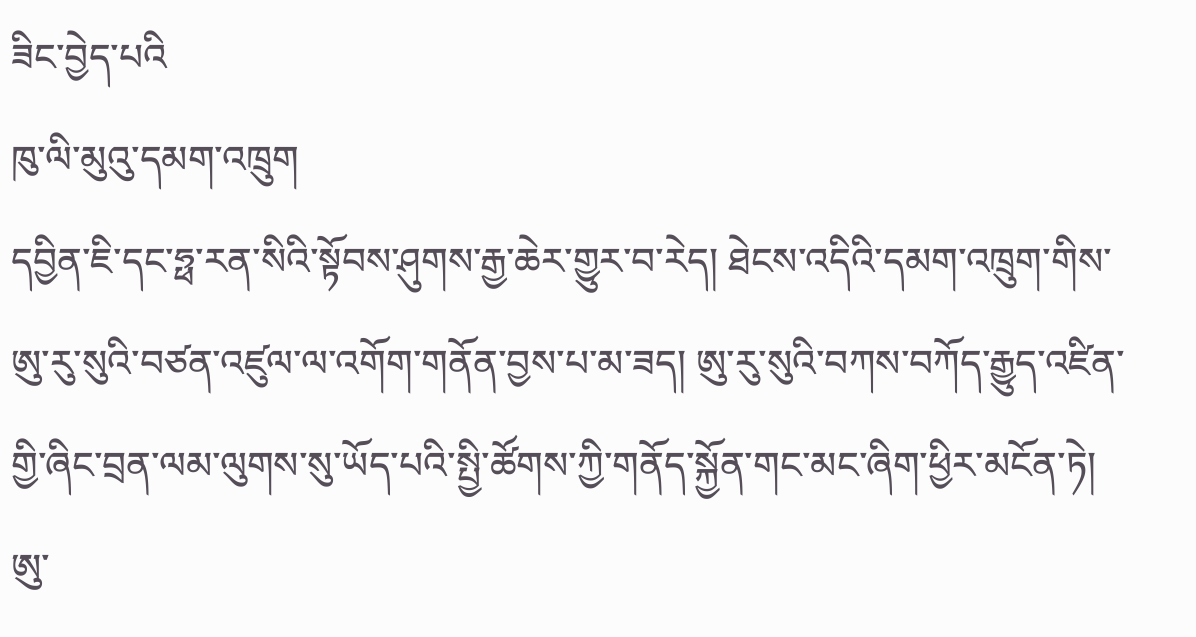ཟིང་བྱེད་པའི
ཁུ་ལི་མུའུ་དམག་འཁྲུག
དབྱིན་ཇི་དང་ཧྥ་རན་སིའི་སྟོབས་ཤུགས་རྒྱ་ཆེར་གྱུར་བ་རེད། ཐེངས་འདིའི་དམག་འཁྲུག་གིས་ཨུ་རུ་སུའི་བཙན་འཛུལ་ལ་འགོག་གནོན་བྱས་པ་མ་ཟད། ཨུ་རུ་སུའི་བཀས་བཀོད་རྒྱུད་འཛིན་གྱི་ཞིང་བྲན་ལམ་ལུགས་སུ་ཡོད་པའི་སྤྱི་ཚོགས་ཀྱི་གནོད་སྐྱོན་གང་མང་ཞིག་ཕྱིར་མངོན་ཏེ། ཨུ་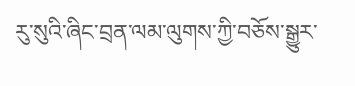རུ་སུའི་ཞིང་བྲན་ལམ་ལུགས་ཀྱི་བཅོས་སྒྱུར་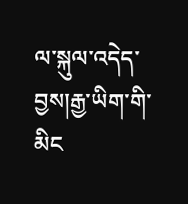ལ་སྐུལ་འདེད་བྱས།རྒྱ་ཡིག་གི་མིང